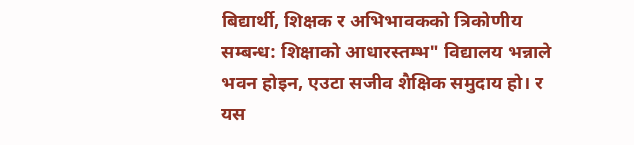बिद्यार्थी, शिक्षक र अभिभावकको त्रिकोणीय सम्बन्ध: शिक्षाको आधारस्तम्भ" विद्यालय भन्नाले भवन होइन, एउटा सजीव शैक्षिक समुदाय हो। र यस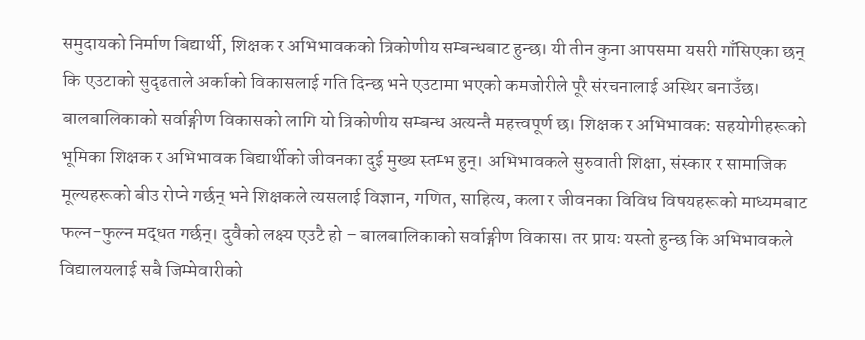समुदायको निर्माण बिद्यार्थी, शिक्षक र अभिभावकको त्रिकोणीय सम्बन्धबाट हुन्छ। यी तीन कुना आपसमा यसरी गाँसिएका छन् कि एउटाको सुदृढताले अर्काको विकासलाई गति दिन्छ भने एउटामा भएको कमजोरीले पूरै संरचनालाई अस्थिर बनाउँछ। बालबालिकाको सर्वाङ्गीण विकासको लागि यो त्रिकोणीय सम्बन्ध अत्यन्तै महत्त्वपूर्ण छ। शिक्षक र अभिभावक: सहयोगीहरूको भूमिका शिक्षक र अभिभावक बिद्यार्थीको जीवनका दुई मुख्य स्तम्भ हुन्। अभिभावकले सुरुवाती शिक्षा, संस्कार र सामाजिक मूल्यहरूको बीउ रोप्ने गर्छन् भने शिक्षकले त्यसलाई विज्ञान, गणित, साहित्य, कला र जीवनका विविध विषयहरूको माध्यमबाट फल्न-फुल्न मद्धत गर्छन्। दुवैको लक्ष्य एउटै हो – बालबालिकाको सर्वाङ्गीण विकास। तर प्रायः यस्तो हुन्छ कि अभिभावकले विद्यालयलाई सबै जिम्मेवारीको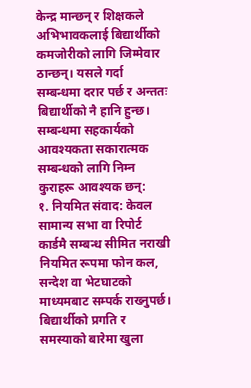केन्द्र मान्छन् र शिक्षकले अभिभावकलाई बिद्यार्थीको कमजोरीको लागि जिम्मेवार ठान्छन्। यसले गर्दा सम्बन्धमा दरार पर्छ र अन्ततः बिद्यार्थीको नै हानि हुन्छ। सम्बन्धमा सहकार्यको आवश्यकता सकारात्मक सम्बन्धको लागि निम्न कुराहरू आवश्यक छन्:
१. नियमित संवाद: केवल सामान्य सभा वा रिपोर्ट कार्डमै सम्बन्ध सीमित नराखी नियमित रूपमा फोन कल, सन्देश वा भेटघाटको माध्यमबाट सम्पर्क राख्नुपर्छ। बिद्यार्थीको प्रगति र समस्याको बारेमा खुला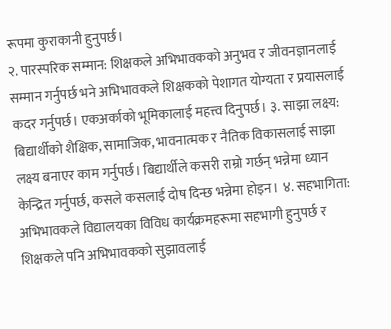रूपमा कुराकानी हुनुपर्छ।
२. पारस्परिक सम्मान: शिक्षकले अभिभावकको अनुभव र जीवनज्ञानलाई सम्मान गर्नुपर्छ भने अभिभावकले शिक्षकको पेशागत योग्यता र प्रयासलाई कदर गर्नुपर्छ। एकअर्काको भूमिकालाई महत्त्व दिनुपर्छ। ३. साझा लक्ष्य: बिद्यार्थीको शैक्षिक, सामाजिक, भावनात्मक र नैतिक विकासलाई साझा लक्ष्य बनाएर काम गर्नुपर्छ। बिद्यार्थीले कसरी राम्रो गर्छन् भन्नेमा ध्यान केन्द्रित गर्नुपर्छ, कसले कसलाई दोष दिन्छ भन्नेमा होइन। ४. सहभागिता: अभिभावकले विद्यालयका विविध कार्यक्रमहरूमा सहभागी हुनुपर्छ र शिक्षकले पनि अभिभावकको सुझावलाई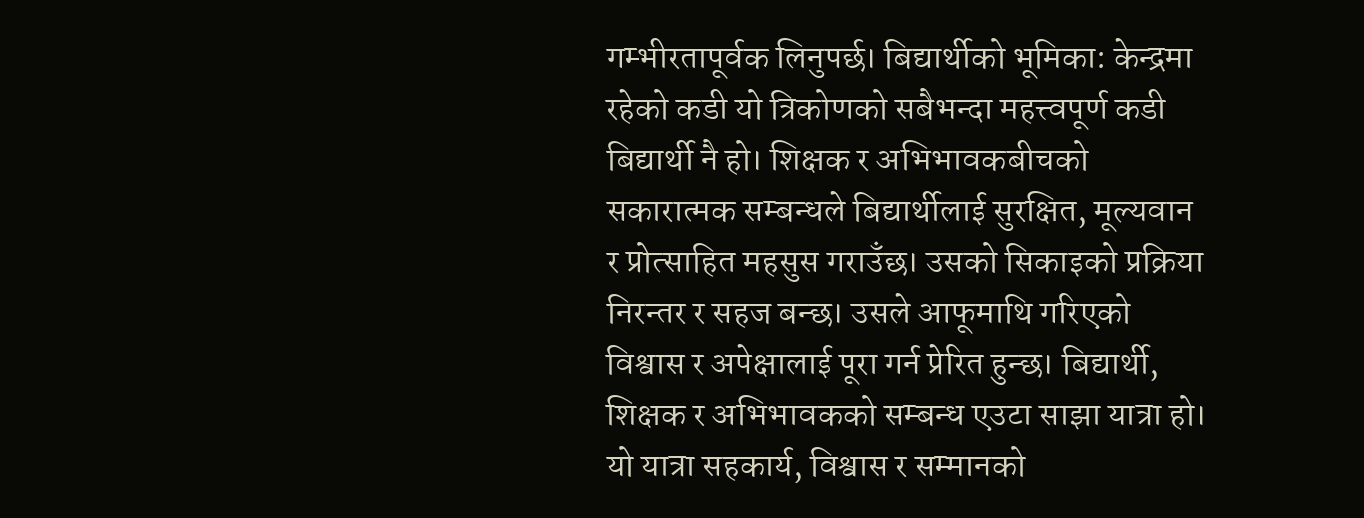गम्भीरतापूर्वक लिनुपर्छ। बिद्यार्थीको भूमिका: केन्द्रमा रहेको कडी यो त्रिकोणको सबैभन्दा महत्त्वपूर्ण कडी बिद्यार्थी नै हो। शिक्षक र अभिभावकबीचको सकारात्मक सम्बन्धले बिद्यार्थीलाई सुरक्षित, मूल्यवान र प्रोत्साहित महसुस गराउँछ। उसको सिकाइको प्रक्रिया निरन्तर र सहज बन्छ। उसले आफूमाथि गरिएको विश्वास र अपेक्षालाई पूरा गर्न प्रेरित हुन्छ। बिद्यार्थी, शिक्षक र अभिभावकको सम्बन्ध एउटा साझा यात्रा हो। यो यात्रा सहकार्य, विश्वास र सम्मानको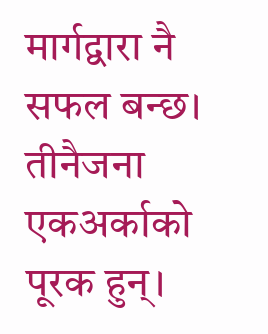मार्गद्वारा नै सफल बन्छ। तीनैजना एकअर्काको पूरक हुन्।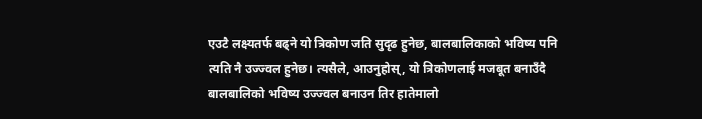एउटै लक्ष्यतर्फ बढ्ने यो त्रिकोण जति सुदृढ हुनेछ, बालबालिकाको भविष्य पनि त्यति नै उज्ज्वल हुनेछ। त्यसैले, आउनुहोस्, यो त्रिकोणलाई मजबूत बनाउँदै बालबालिको भविष्य उज्ज्वल बनाउन तिर हातेमालो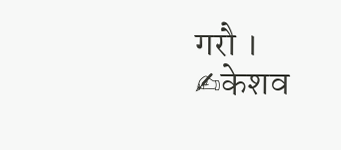गरौ ।
✍केशव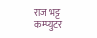राज भट्ट
कम्प्युटर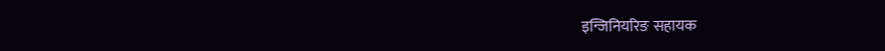इन्जिनियरिङ सहायक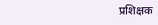प्रशिक्षक